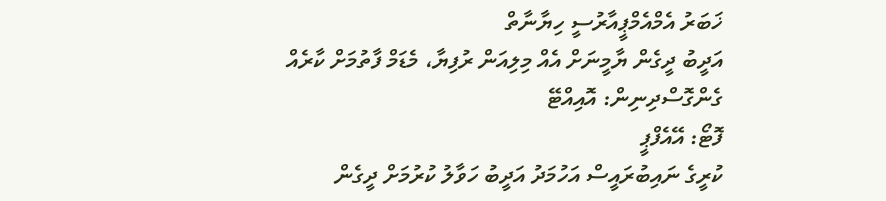ޚަބަރު އެމްއެމްޕީއާރުސީ ހިޔާނާތް
އަދީބު ދީގެން ޔާމީނަށް އެއް މިލިއަން ރުފިޔާ، މެޑަމް ފާތުމަށް ކާރެއް ގެންގޮސްދިނިން: އޮއިއްޓޭ
ފޮޓޯ: އޭއެފްޕީ
ކުރީގެ ނައިބުރައީސް އަހުމަދު އަދީބު ހަވާލު ކުރުމަށް ދީގެން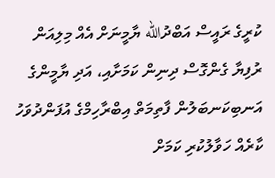ކުރީގެ ރައީސް އަބްދުالله ޔާމީނަށް އެއް މިލިއަން ރުފިޔާ ގެންގޮސް ދިނިން ކަމަށާއި، އަދި ޔާމީންގެ އަނބިކަނބަލުން ފާތިމަތް އިބްރާހިމްގެ އުފަންދުވަހު ކާރެއް ހަވާލުކުރި ކަމަށް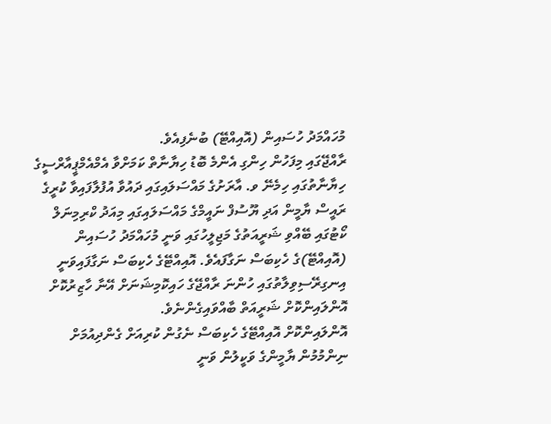މުހައްމަދު ހުސައިން (އޮއިއްޓޭ) ބުނެފިއެވެ.
ރާއްޖޭގައި މިފަހުން ހިންގި އެންމެ ބޮޑު ހިޔާނާތް ކަމަށްވާ އެމްއެމްޕީއާރްސީގެ ހިޔާނާތުގައި ހިމެނޭ ވ. އާރަށުގެ މައްސަލައިގައި ދައުވާ އުފުލާފައިވާ ކުރީގެ ރައީސް ޔާމީން އަދި ޔޫސުފް ނައީމްގެ މައްސަލައިގައި މިއަދު ކްރިމިނަލް ކޯޓުގައި ބޭއްވި ޝަރީއަތުގެ މަޖިލީހުގައި ވަނީ މުހައްމަދު ހުސައިން (އޮއިއްޓޭ)ގެ ހެކިބަސް ނަގާފައެވެ. އޮއިއްޓޭގެ ހެކިބަސް ނަގާފައިވަނީ އިނގިރޭސިވިލާތުގައި ހުންނަ ރާއްޖޭގެ ހައިކޮމިޝަނަށް އޭނާ ހާޒިރުކޮށް އޮންލައިންކޮށް ޝަރީއަތް ބާއްވައިގެންނެވެ.
އޮންލައިންކޮށް އޮއިއްޓޭގެ ހެކިބަސް ނެގުން ކުރިއަށް ގެންދިއުމަށް ނިންމުމުން ޔާމީންގެ ވަކީލުން ވަނީ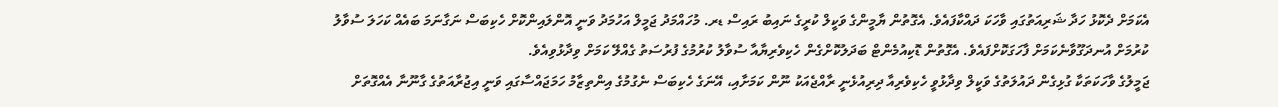އެކަމަށް ދެކޮޅު ހަދާ ޝަރިއަތުގައި ވާހަކަ ދައްކާފައެވެ. އެގޮތުން ޔާމީންގެ ވަކީލް ކުރީގެ ނައިބު ރައިސް ޑރ. މުހައްމަދު ޖަމީލް އަހުމަދު ވަނީ އޮންލައިންކޮށް ހެކިބަސް ނަގާނަމަ ބައެއް ކަހަލަ ސުވާލު ކުރުމަށް އުނދަގޫވާނެކަމަށް ފާހަގަކޮށްފައެވެ. އެގޮތުން ޑޮކިއުމެންޓް ބަދަލުކޮށްގެން ހެކިވެރިޔާއާ ސުވާލު ކުރުމުގެ ފުރުސަތު ގެއްލޭ ކަމަށް ވިދާޅުވިއެވެ.
ޖަމީލުގެ ވާހަކަތަކާ ގުޅިގެން ދައުލަތުގެ ވަކީލް ވިދާޅުވީ ހެކިވެރިއާ ދިރިއުޅެނީ ރާއްޖެއަކު ނޫން ކަމަށާއި، އޭނަގެ ހެކިބަސް ނެގުމުގެ އިންތިޒާމު ހަމަޖައްސާގައި ވަނީ އިޖުރާއަތުގެ ގާނޫނާ އެއްގޮތަށް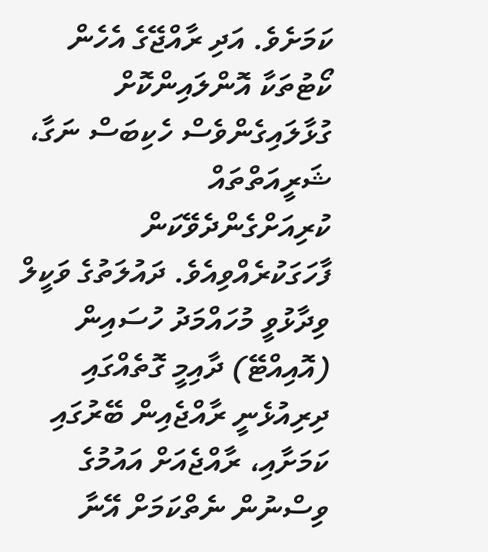ކަމަށެވެ. އަދި ރާއްޖޭގެ އެހެން ކޯޓުތަކާ އޮންލައިންކޮށް ގުޅާލައިގެންވެސް ހެކިބަސް ނަގާ، ޝަރީއަތްތައް ކުރިއަށްގެންދެވޭކަން ފާހަގަކުރެއްވިއެވެ. ދައުލަތުގެ ވަކީލް ވިދާޅުވީ މުހައްމަދު ހުސައިން (އޮއިއްޓޭ) ދާއިމީ ގޮތެއްގައި ދިރިއުޅެނީ ރާއްޖެއިން ބޭރުގައި ކަމަށާއި، ރާއްޖެއަށް އައުމުގެ ވިސްނުން ނެތްކަމަށް އޭނާ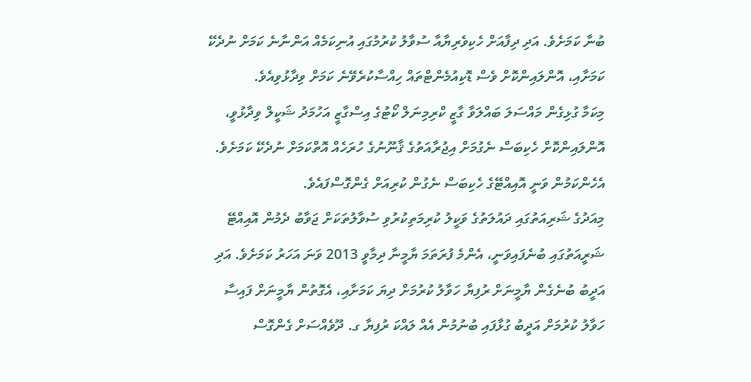ބުނާ ކަމަށެވެ. އަދި ދިފާއަށް ހެކިވެރިޔާއާ ސުވާލު ކުރުމުގައި އުނިކަމެއް އަންނާނެ ކަމަށް ނުދެކޭ ކަމަށާއި، އޮންލައިންކޮށް ވެސް ޑޮކިއުމެންޓްތައް ހިއްސާކުރެވޭނެ ކަމަށް ވިދާޅުވިއެވެ.
މިކަމާ ގުޅިގެން މައްސަލަ ބައްލަވާ ގާޒީ ކްރިމިނަލް ކޯޓުގެ އިސްގާޒީ އަހުމަދު ޝަކީލް ވިދާޅުވީ، އޮންލައިންކޮށް ހެކިބަސް ނެގުމަށް އިޖުރާއަތުގެ ޤާނޫނުގެ ހުރަހެއް އޮތްކަމަށް ނުދެކޭ ކަމަށެވެ. އެހެންކަމުން ވަނީ އޮއިއްޓޭގެ ހެކިބަސް ނެގުން ކުރިއަށް ގެންގޮސްފައެވެ.
މިއަދުގެ ޝަރިއަތުގައި ދައުލަތުގެ ވަކީލު ކުރިމަތިކުރުވި ސުވާލުތަކަށް ޖަވާބު ދެމުން އޮއިއްޓޭ ޝަރީއަތުގައި ބުނެފައިވަނީ، އެންމެ ފުރަތަމަ ޔާމީނާ ދިމާވީ 2013 ވަނަ އަހަރު ކަމަށެވެ. އަދި އަދީބު ބުނެގެން ޔާމީނަށް ރުފިޔާ ހަވާލު ކުރުމަށް ދިޔަ ކަމަށާއި، އެގޮތުން ޔާމީނަށް ފައިސާ ހަވާލު ކުރުމަށް އަދީބު ގުޅާފައި ބުނުމުން އެއް ލައްކަ ރުފިޔާ ގ. ދޫވެއްސަށް ގެންގޮސް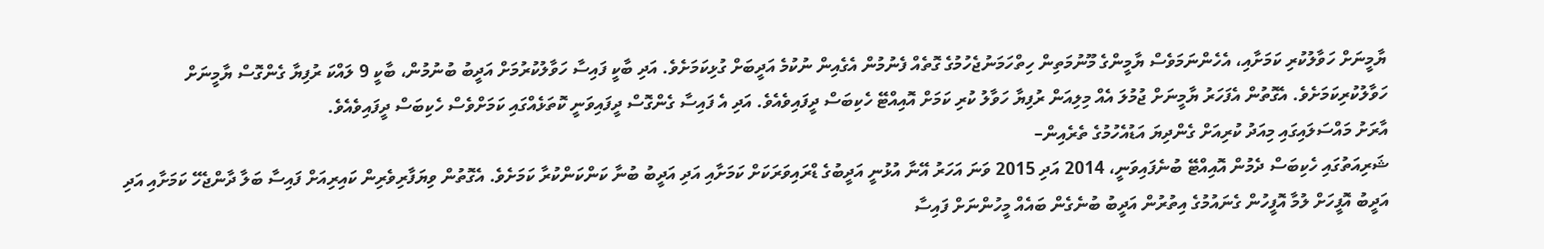ޔާމީނަށް ހަވާލުކުރި ކަމަށާއި، އެހެންނަމަވެސް ޔާމީންގެ މޫނުމަތިން ހިތްހަމަނުޖެހުމުގެ ގޮތެއް ފެނުމުން އެގެއިން ނުކުމެ އަދީބަށް ގުޅިކަމަށެވެ. އަދި ބާކީ ފައިސާ ހަވާލުކުރުމަށް އަދީބު ބުނުމުން، ބާކީ 9 ލައްކަ ރުފިޔާ ގެންގޮސް ޔާމީނަށް ހަވާލުކުރިކަމަށެވެ. އެގޮތުން އެފަހަރު ޔާމީނަށް ޖުމުލަ އެއް މިލިއަން ރުފިޔާ ހަވާލު ކުރި ކަމަށް އޮއިއްޓޭ ހެކިބަސް ދީފައިވެއެވެ. އަދި އެ ފައިސާ ގެންގޮސް ދީފައިވަނީ ކޮތަޅެއްގައި ކަމަށްވެސް ހެކިބަސް ދީފައިވެއެވެ.
އާރަށު މައްސަލައިގައި މިއަދު ކުރިއަށް ގެންދިޔަ އަޑުއެހުމުގެ ތެރެއިން–
ޝަރިއަތުގައި ހެކިބަސް ދެމުން އޮއިއްޓޭ ބުނެފައިވަނީ، 2014 އަދި 2015 ވަނަ އަހަރު އޭނާ އުޅުނީ އަދީބުގެ ޑްރައިވަރަކަށް ކަމަށާއި އަދި އަދީބު ބުނާ ކަންކަންކުރާ ކަމަށެވެ. އެގޮތުން ވިޔަފާރިވެރިން ކައިރިއަށް ފައިސާ ބަލާ ދާންޖެހޭ ކަމަށާއި އަދި އަދީބު އޮފީހަށް ލުމާ އޮފީހުން ގެނައުމުގެ އިތުރުން އަދީބު ބުނެގެން ބައެއް މީހުންނަށް ފައިސާ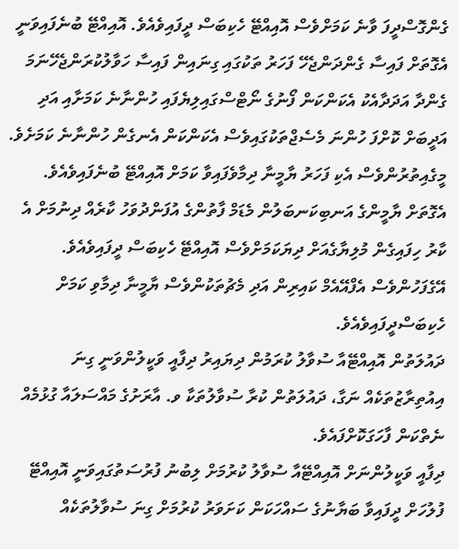ގެންގޮސްދީފަ ވާނެ ކަމަށްވެސް އޮއިއްޓޭ ހެކިބަސް ދީފައިވެއެވެ. އޮއިއްޓޭ ބުނެފައިވަނީ އެގޮތަށް ފައިސާ ގެންދަންޖެހޭ ފަހަރު ތަކުގައި ގިނައިން ފައިސާ ހަވާލުކުރަންޖެހޭނަމަ ގެންދާ އަދަދާއެކު އެކަންކަން ފޯނުގެ ނޯޓްސްގައިލިޔެފައި ހުންނާނެ ކަމަށާއި އަދި އަދީބަށް ކޮށްފަ ހުންނަ މެސެޖްތަކުގައިވެސް އެކަންކަން އެނގެން ހުންނާނެ ކަމަށެވެ.
މީގެއިތުރުންވެސް އެކި ފަހަރު ޔާމީނާ ދިމާވެފައިވާ ކަމަށް އޮއިއްޓޭ ބުނެފައިވެއެވެ. އެގޮތަށް ޔާމީންގެ އަނބިކަނބަލުން މެޑަމް ފާތުންގެ އުފަންދުވަހު ކާރެއް ދިނުމަށް އެ ކާރު ހިފައިގެން މުލިޔާގެއަށް ދިޔަކަމަށްވެސް އޮއިއްޓޭ ހެކިބަސް ދީފައިވެއެވެ. އޭގެފަހުންވެސް އެފްއޭއެމް ކައިރިން އަދި މެޗުތަކުންވެސް ޔާމީނާ ދިމާވި ކަމަށް ހެކިބަސްދީފައިވެއެވެ.
ދައުލަތުން އޮއިއްޓޭއާ ސުވާލު ކުރަމުން ދިޔައިރު ދިފާއީ ވަކީލުންވަނީ ގިނަ އިއުތިރާޒުތަކެއް ނަގާ، ދައުލަތުން ކުރާ ސުވާލުތަކާ ވ. އާރަށުގެ މައްސަލައާ ގުޅުމެއް ނެތްކަން ފާހަގަކޮށްފައެވެ.
ދިފާއީ ވަކީލުންނަށް އޮއިއްޓޭއާ ސުވާލު ކުރުމަށް ލިބުނު ފުރުސަތުގައިވަނީ އޮއިއްޓޭ ފުލުހަށް ދީފައިވާ ބަޔާނުގެ ސައްހަކަން ކަށަވަރު ކުރުމަށް ގިނަ ސުވާލުތަކެއް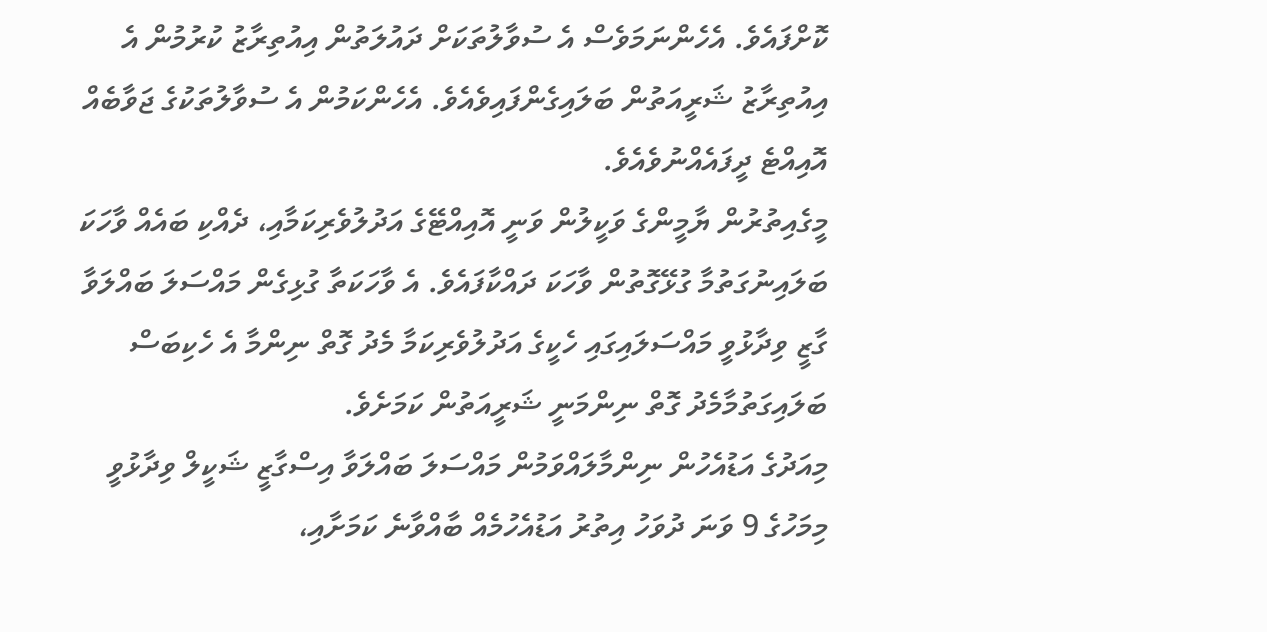ކޮށްފައެވެ. އެހެންނަމަވެސް އެ ސުވާލުތަކަށް ދައުލަތުން އިއުތިރާޒު ކުރުމުން އެ އިއުތިރާޒު ޝަރީއަތުން ބަލައިގެންފައިވެއެވެ. އެހެންކަމުން އެ ސުވާލުތަކުގެ ޖަވާބެއް އޮއިއްޓެ ދީފައެއްނުވެއެވެ.
މީގެއިތުރުން ޔާމީންގެ ވަކީލުން ވަނީ އޮއިއްޓޭގެ އަދުލުވެރިކަމާއި، ދެއްކި ބައެއް ވާހަކަ ބަލައިނުގަތުމާ ގުޅޭގޮތުން ވާހަކަ ދައްކާފައެވެ. އެ ވާހަކަތާ ގުޅިގެން މައްސަލަ ބައްލަވާ ގާޒީ ވިދާޅުވީ މައްސަލައިގައި ހެކީގެ އަދުލުވެރިކަމާ މެދު ގޮތް ނިންމާ އެ ހެކިބަސް ބަލައިގަތުމާމެދު ގޮތް ނިންމަނީ ޝަރީއަތުން ކަމަށެވެ.
މިއަދުގެ އަޑުއެހުން ނިންމާލައްވަމުން މައްސަލަ ބައްލަވާ އިސްގާޒީ ޝަކީލް ވިދާޅުވީ މިމަހުގެ 9 ވަނަ ދުވަހު އިތުރު އަޑުއެހުމެއް ބާއްވާނެ ކަމަށާއި،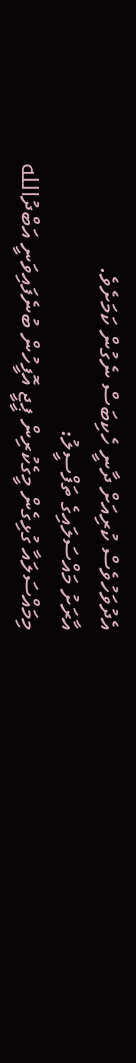އެދުވަހުވެސް ކުރިއަށް ދާނީ ހެކިބަސް ނެގުން ކަމަށެވެ.
އާރަށު މައްސަލައިގެ ތަފްސީލު:
މިމައްސަލައާ ގުޅިގެން މީގެކުރިން ޕީޖީ އޮފީހުން ބުނެފައިވަނީ އަބްދުالله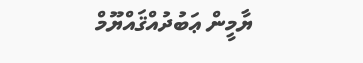ޔާމީން ޢަބުދުއްޤައްޔޫމް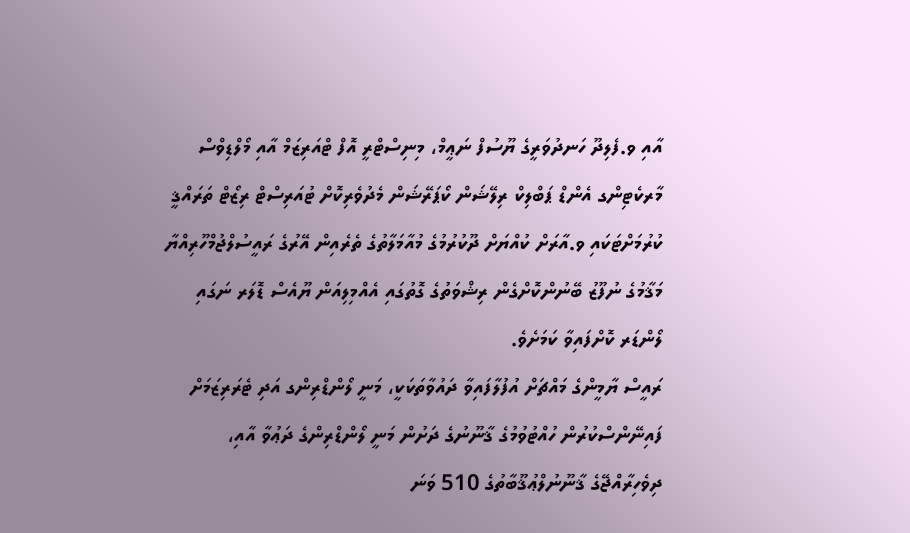އާއި ވ.ފެލިދޫ ހަނދުވަރީގެ ޔޫސުފް ނަޢީމް، މިނިސްޓްރީ އޮފް ޓްއަރިޒަމް އާއި މޯލްޑިވްސް މާރކެޓިންގ އެންޑް ޕަބްލިކް ރިލޭޝަން ކޯޕަރޭޝަން މެދުވެރިކޮށް ޓުއަރިސްޓް ރިޒޯޓް ތަރައްޤީ ކުރުމަށްޓަކައި ވ.އާރަށް ކުއްޔަށް ދޫކުރުމުގެ މުއާމަލާތުގެ ތެރެއިން އޭރުގެ ރައީސުލްޖުމްހޫރިއްޔާ މަޤާމުގެ ނުފޫޒު ބޭނުންކޮށްގެން ރިޝްވަތުގެ ގޮތުގައި އެއްމިލިއަން ޔޫއެސް ޑޮލަރ ނަގައި ލޯންޑަރ ކޮށްފައިވާ ކަމަށެވެ.
ރައީސް ޔާމީންގެ މައްޗަށް އުފުލާފައިވާ ދައުވާތަކަކީ، މަނީ ލޯންޑްރިންގ އަދި ޓެރަރިޒަމަށް ފައިނޭންސްކުރުން ހުއްޓުވުމުގެ ޤާނޫނުގެ ދަށުން މަނީ ލޯންޑްރިންގެ ދަޢުވާ އާއި، ދިވެހިރާއްޖޭގެ ޤާނޫނުލްޢުޤޫބާތުގެ 510 ވަނަ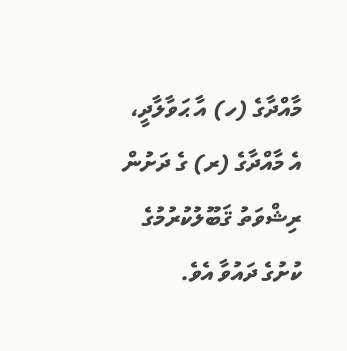މާއްދާގެ (ހ) އާ ޙަވާލާދީ، އެ މާއްދާގެ (ރ) ގެ ދަށުން ރިޝްވަތު ޤަބޫލުކުރުމުގެ ކުށުގެ ދައުވާ އެވެ.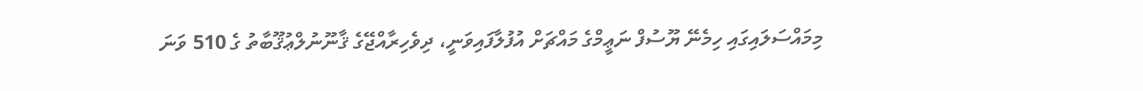މިމައްސަލައިގައި ހިމެނޭ ޔޫސުފް ނަޢީމްގެ މައްޗަށް އުފުލާފައިވަނީ، ދިވެހިރާއްޖޭގެ ޤާނޫނުލްޢުޤޫބާތު ގެ 510 ވަނަ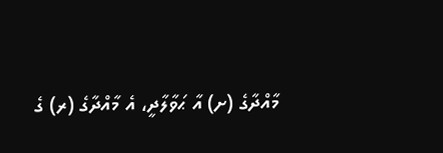މާއްދާގެ (ށ) އާ ޙަވާލާދީ، އެ މާއްދާގެ (ރ) ގެ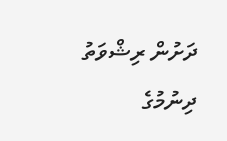ދަށުން ރިޝްވަތު ދިނުމުގެ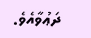ދަޢުވާއެވެ.